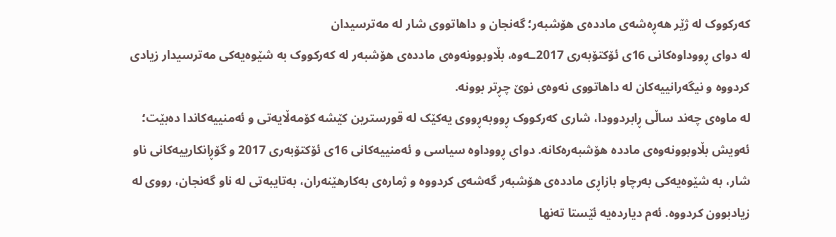کەرکووک لە ژێر هەڕەشەی ماددەی هۆشبەر؛ گەنجان و داهاتووی شار لە مەترسیدان
لە دوای ڕووداوەکانی 16ی ئۆکتۆبەری 2017ـەوە، بڵاوبوونەوەی ماددەی هۆشبەر لە کەرکووک بە شێوەیەکی مەترسیدار زیادی کردووە و نیگەرانییەکان لە داهاتووی نەوەی نوێ چڕتر بوونە.
لە ماوەی چەند ساڵی ڕابردوودا، شاری کەرکووک ڕووبەڕووی یەکێک لە قورسترین کێشە کۆمەڵایەتی و ئەمنییەکاندا دەبێت؛ ئەویش بڵاوبوونەوەی ماددە هۆشبەرەکانە. دوای ڕووداوە سیاسی و ئەمنییەکانی 16ی ئۆکتۆبەری 2017 و گۆڕانکارییەکانی ناو شار، بە شێوەیەکی بەرچاو بازاڕی ماددەی هۆشبەر گەشەی کردووە و ژمارەی بەکارهێنەران، بەتایبەتی لە ناو گەنجان، رووی لە زیادبوون کردووە. ئەم دیاردەیە ئێستا تەنها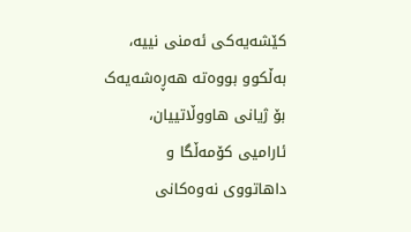کێشەیەکی ئەمنی نییە، بەڵکوو بووەتە هەڕەشەیەک بۆ ژیانی هاووڵاتییان، ئارامیی کۆمەڵگا و داهاتووی نەوەکانی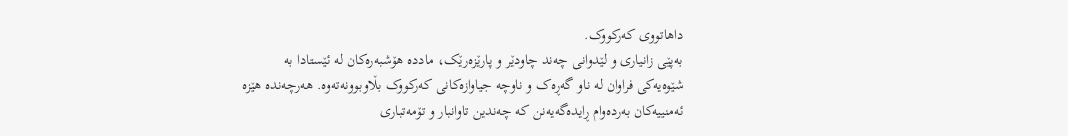داهاتووی کەرکووک.
بەپێی زانیاری و لێدوانی چەند چاودێر و پارێزەرێک، ماددە هۆشبەرەکان لە ئێستادا بە شێوەیەکی فراوان لە ناو گەڕەک و ناوچە جیاوازەکانی کەرکووک بڵاوبوونەتەوە. هەرچەندە هێزە ئەمنییەکان بەردەوام ڕایدەگەیەنن کە چەندین تاوانبار و تۆمەتباری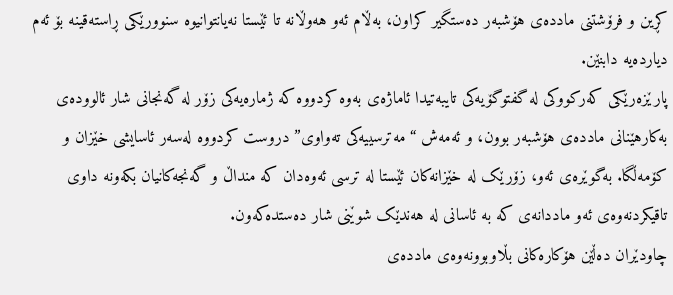کڕین و فرۆشتنی ماددەی هۆشبەر دەستگیر کراون، بەڵام ئەو هەوڵانە تا ئێستا نەیانتوانیوە سنوورێکی ڕاستەقینە بۆ ئەم دیاردەیە دابنێن.
پارێزەرێکی کەرکووکی لە گفتوگۆیەکی تایبەتیدا ئاماژەی بەوە کردووە کە ژمارەیەکی زۆر لە گەنجانی شار ئالوودەی بەکارهێنانی ماددەی هۆشبەر بوون، و ئەمەش “مەترسییەکی تەواوی” دروست کردووە لەسەر ئاسایشی خێزان و کۆمەڵگا. بەگوێرەی ئەو، زۆرێک لە خێزانەکان ئێستا لە ترسی ئەوەدان کە منداڵ و گەنجەکانیان بکەونە داوی تاقیکردنەوەی ئەو ماددانەی کە بە ئاسانی لە هەندێک شوێنی شار دەستدەکەون.
چاودێران دەڵێن هۆکارەکانی بڵاوبوونەوەی ماددەی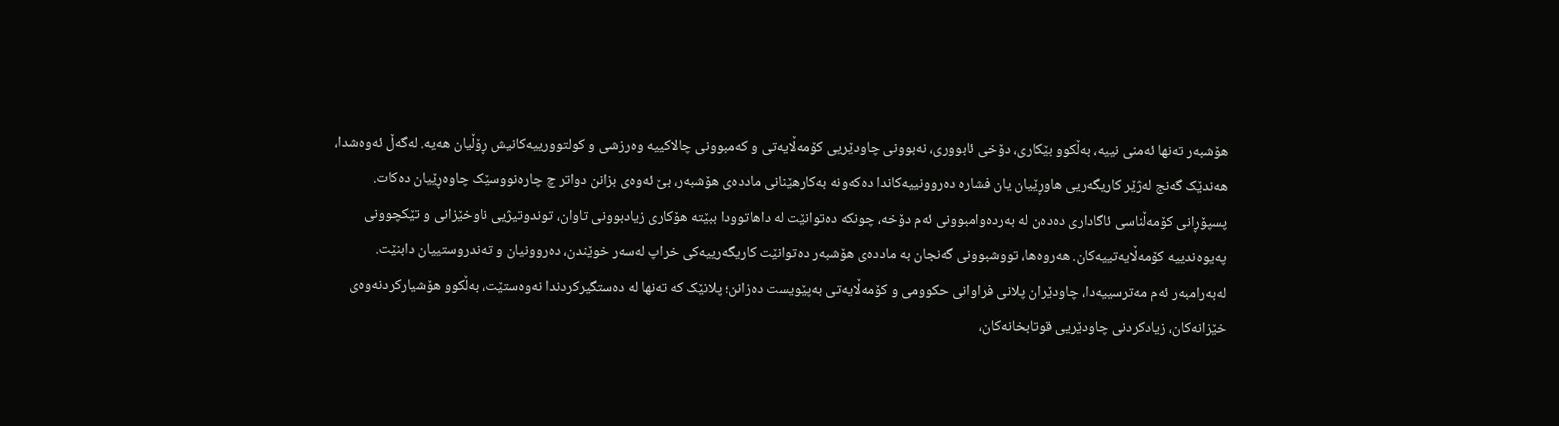هۆشبەر تەنها ئەمنی نییە، بەڵکوو بێکاری، دۆخی ئابووری، نەبوونی چاودێریی کۆمەڵایەتی و کەمبوونی چالاکییە وەرزشی و کولتوورییەکانیش ڕۆڵیان هەیە. لەگەڵ ئەوەشدا، هەندێک گەنج لەژێر کاریگەریی هاوڕێیان یان فشارە دەروونییەکاندا دەکەونە بەکارهێنانی ماددەی هۆشبەر، بێ ئەوەی بزانن دواتر چ چارەنووسێک چاوەڕێیان دەکات.
پسپۆڕانی کۆمەڵناسی ئاگاداری دەدەن له بەردەوامبوونی ئەم دۆخە، چونکە دەتوانێت لە داهاتوودا ببێتە هۆکاری زیادبوونی تاوان، توندوتیژیی ناوخێزانی و تێکچوونی پەیوەندییە کۆمەڵایەتییەکان. هەروەها، تووشبوونی گەنجان بە ماددەی هۆشبەر دەتوانێت کاریگەرییەکی خراپ لەسەر خوێندن، دەروونیان و تەندروستییان دابنێت.
لەبەرامبەر ئەم مەترسییەدا، چاودێران پلانی فراوانی حکوومی و کۆمەڵایەتی بەپێویست دەزانن؛ پلانێک کە تەنها لە دەستگیرکردندا نەوەستێت، بەڵکوو هۆشیارکردنەوەی خێزانەکان، زیادکردنی چاودێریی قوتابخانەکان،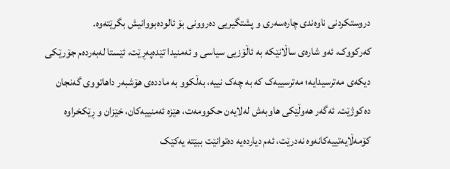دروستکردنی ناوەندی چارەسەری و پشتگیریی دەروونی بۆ ئالودەبووانیش بگرێتەوە.
کەرکووک، ئەو شارەی ساڵانێکە بە ئاڵۆزیی سیاسی و ئەمنیدا تێدەپەڕێت، ئێستا لەبەردەم جۆرێکی دیکەی مەترسیدایە؛ مەترسییەک کە بە چەک نییە، بەڵکوو بە ماددەی هۆشبەر داهاتووی گەنجان دەکوژێت. ئەگەر هەوڵێکی هاوبەش لەلایەن حکوومەت، هێزە ئەمنییەکان، خێزان و ڕێکخراوە کۆمەڵایەتییەکانەوە نەدرێت، ئەم دیاردەیە دەتوانێت ببێتە یەکێک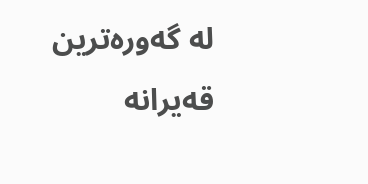لە گەورەترین قەیرانە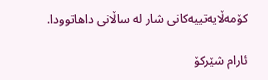کۆمەڵایەتییەکانی شار لە ساڵانی داهاتوودا.

ئارام شێرکۆ